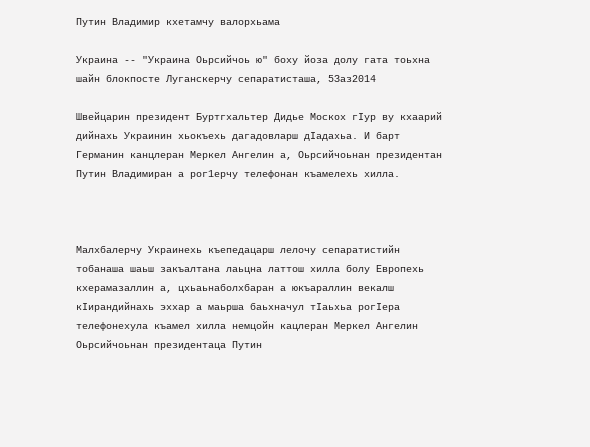Путин Владимир кхетамчу валорхьама

Украина -- "Украина Оьрсийчоь ю" боху йоза долу гата тоьхна шайн блокпосте Луганскерчу сепаратисташа, 5Заз2014

Швейцарин президент Буртгхальтер Дидье Москох гIур ву кхаарий дийнахь Украинин хьокъехь дагадовларш дIадахьа. И барт Германин канцлеран Меркел Ангелин а, Оьрсийчоьнан президентан Путин Владимиран а рог1ерчу телефонан къамелехь хилла.



Малхбалерчу Украинехь къепедацарш лелочу сепаратистийн тобанаша шаьш закъалтана лаьцна латтош хилла болу Европехь кхерамазаллин а, цхьаьнаболхбаран а юкъараллин векалш кIирандийнахь эххар а маьрша баьхначул тIаьхьа рогIера телефонехула къамел хилла немцойн кацлеран Меркел Ангелин Оьрсийчоьнан президентаца Путин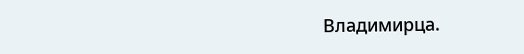Владимирца.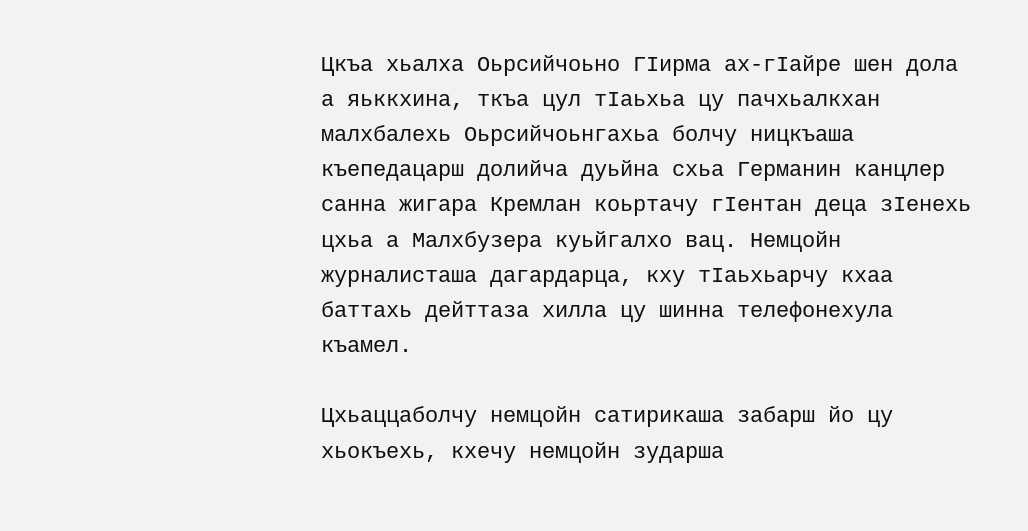Цкъа хьалха Оьрсийчоьно ГIирма ах-гIайре шен дола а яьккхина, ткъа цул тIаьхьа цу пачхьалкхан малхбалехь Оьрсийчоьнгахьа болчу ницкъаша къепедацарш долийча дуьйна схьа Германин канцлер санна жигара Кремлан коьртачу гIентан деца зIенехь цхьа а Малхбузера куьйгалхо вац. Немцойн журналисташа дагардарца, кху тIаьхьарчу кхаа баттахь дейттаза хилла цу шинна телефонехула къамел.

Цхьаццаболчу немцойн сатирикаша забарш йо цу хьокъехь, кхечу немцойн зударша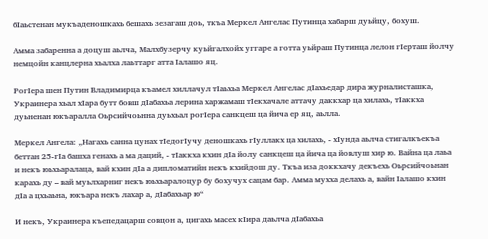бIаьстенан мукъаденошкахь бешахь зезагаш доь, ткъа Меркел Ангелас Путинца хабарш дуьйцу, бохуш.

Амма забаренна а доцуш аьлча, Малхбузерчу куьйгалхойх уггаре а готта уьйраш Путинца лелон гIерташ йолчу немцойн канцлерна хьалха лаьттарг атта Iалашо яц.

РогIера шен Путин Владимирца къамел хиллачул тIаьхьа Меркел Ангелас дIахьедар дира журналисташка, Украинера хьал хIара бутт бовш дIабахьа лерина харжамаш тIекхачале аттачу даккхар ца хилахь, тIаккха дуьненан юкъаралла Оьрсийчоьнна дуьхьал рогIера санкцеш ца йича ер яц, аьлла.

Меркел Ангела: „Нагахь санна цунах тIедогIучу деношкахь гIуллакх ца хилахь, - хIунда аьлча стигалкъекъа беттан 25-гIа башха генахь а ма даций, - тIаккха кхин дIа йолу санкцеш ца йича ца йовлуш хир ю. Вайна ца лаьа и некъ юьхьаралаца, вай кхин дIа а дипломатийн некъ кхийдош ду. Ткъа иза доккхачу декъехь Оьрсийчоьнан карахь ду – вай муьлхарниг некъ юьхьаралоцур бу бохучух сацам бар. Амма мухха делахь а, вайн Iалашо кхин дIа а цхьаьна, юкъара некъ лахар а, дIабахьар ю“

И некъ, Украинера къепедацарш совцон а, цигахь масех кIира даьлча дIабахьа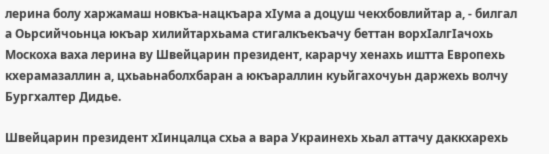лерина болу харжамаш новкъа-нацкъара хIума а доцуш чекхбовлийтар а, - билгал а Оьрсийчоьнца юкъар хилийтархьама стигалкъекъачу беттан ворхIалгIачохь Москоха ваха лерина ву Швейцарин президент, карарчу хенахь иштта Европехь кхерамазаллин а, цхьаьнаболхбаран а юкъараллин куьйгахочуьн даржехь волчу Бургхалтер Дидье.

Швейцарин президент хIинцалца схьа а вара Украинехь хьал аттачу даккхарехь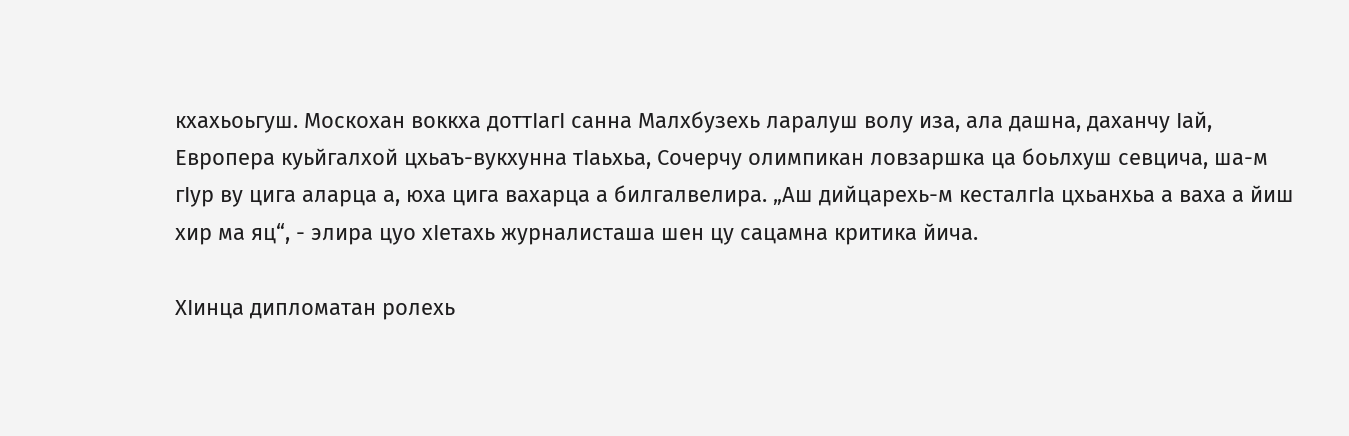кхахьоьгуш. Москохан воккха доттIагI санна Малхбузехь ларалуш волу иза, ала дашна, даханчу Iай, Европера куьйгалхой цхьаъ-вукхунна тIаьхьа, Сочерчу олимпикан ловзаршка ца боьлхуш севцича, ша-м гIур ву цига аларца а, юха цига вахарца а билгалвелира. „Аш дийцарехь-м кесталгIа цхьанхьа а ваха а йиш хир ма яц“, - элира цуо хIетахь журналисташа шен цу сацамна критика йича.

ХIинца дипломатан ролехь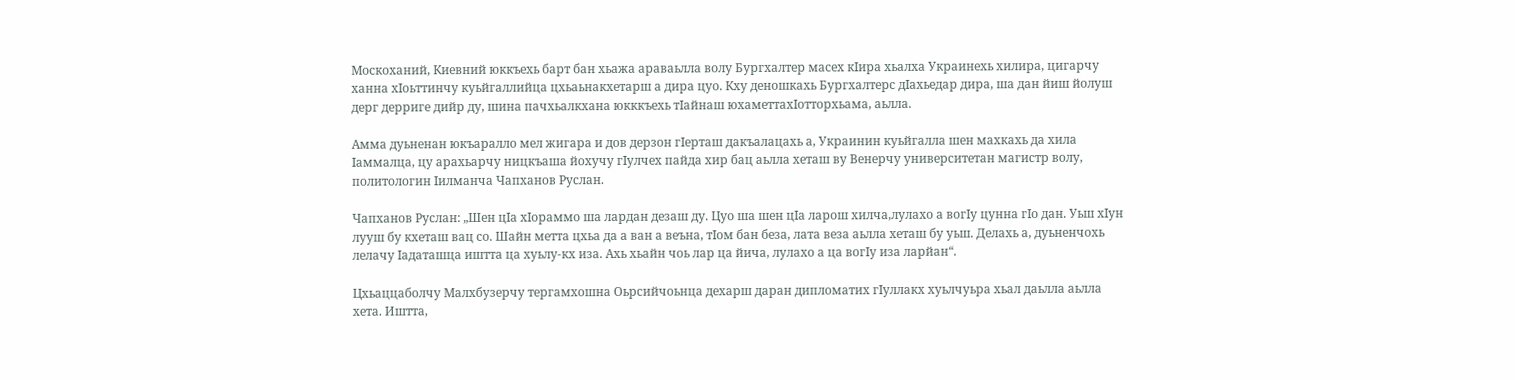Москоханий, Киевний юккъехь барт бан хьажа араваьлла волу Бургхалтер масех кIира хьалха Украинехь хилира, цигарчу ханна хIоьттинчу куьйгаллийца цхьаьнакхетарш а дира цуо. Кху деношкахь Бургхалтерс дIахьедар дира, ша дан йиш йолуш дерг дерриге дийр ду, шина пачхьалкхана юкккъехь тIайнаш юхаметтахIотторхьама, аьлла.

Амма дуьненан юкъаралло мел жигара и дов дерзон гIерташ дакъалацахь а, Украинин куьйгалла шен махкахь да хила Iаммалца, цу арахьарчу ницкъаша йохучу гIулчех пайда хир бац аьлла хеташ ву Венерчу университетан магистр волу, политологин Iилманча Чапханов Руслан.

Чапханов Руслан: „Шен цIа хIораммо ша лардан дезаш ду. Цуо ша шен цIа ларош хилча,лулахо а вогIу цунна гIо дан. Уьш хIун лууш бу кхеташ вац со. Шайн метта цхьа да а ван а веъна, тIом бан беза, лата веза аьлла хеташ бу уьш. Делахь а, дуьненчохь лелачу Iадаташца иштта ца хуьлу-кх иза. Ахь хьайн чоь лар ца йича, лулахо а ца вогIу иза ларйан“.

Цхьаццаболчу Малхбузерчу тергамхошна Оьрсийчоьнца дехарш даран дипломатих гIуллакх хуьлчуьра хьал даьлла аьлла хета. Иштта,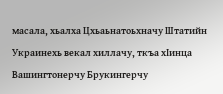масала, хьалха Цхьаьнатоьхначу Штатийн Украинехь векал хиллачу, ткъа хIинца Вашингтонерчу Брукингерчу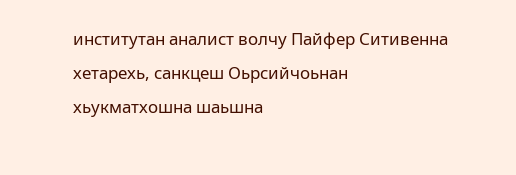институтан аналист волчу Пайфер Ситивенна хетарехь, санкцеш Оьрсийчоьнан хьукматхошна шаьшна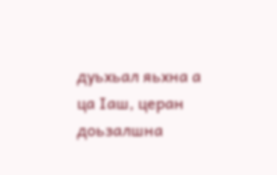дуьхьал яьхна а ца Iаш, церан доьзалшна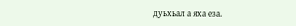дуьхьал а яха еза.